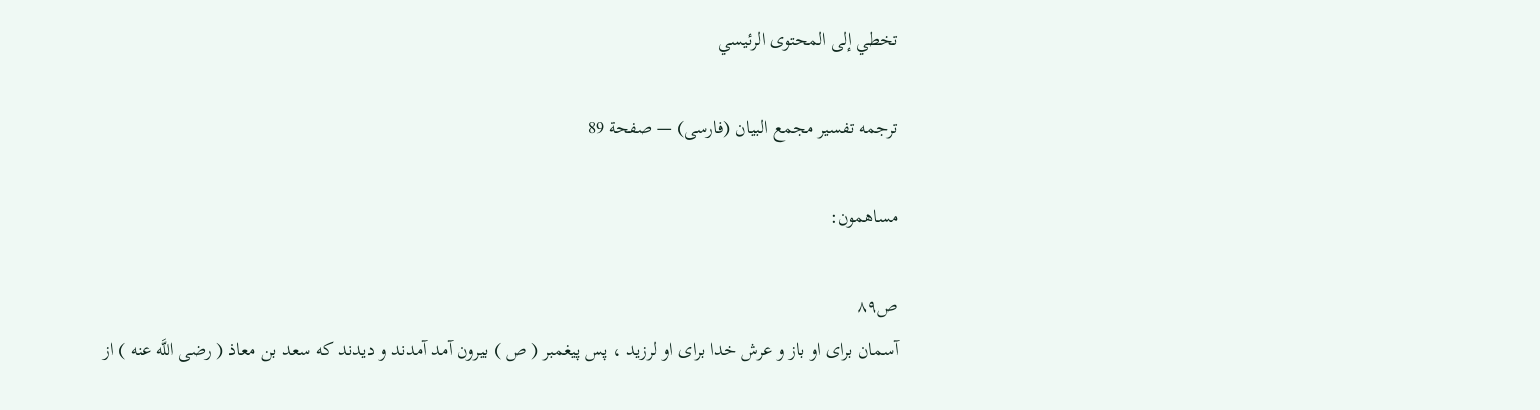تخطي إلى المحتوى الرئيسي

ترجمه تفسير مجمع البيان (فارسى) — صفحة 89

مساهمون:

ص٨٩
آسمان براى او باز و عرش خدا براى او لرزيد ، پس پيغمبر ( ص ) بيرون آمد آمدند و ديدند كه سعد بن معاذ ( رضى اللَّه عنه ) از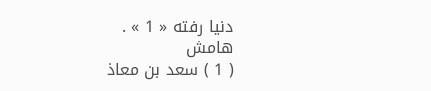دنيا رفته « 1 » .
هامش
( 1 ) سعد بن معاذ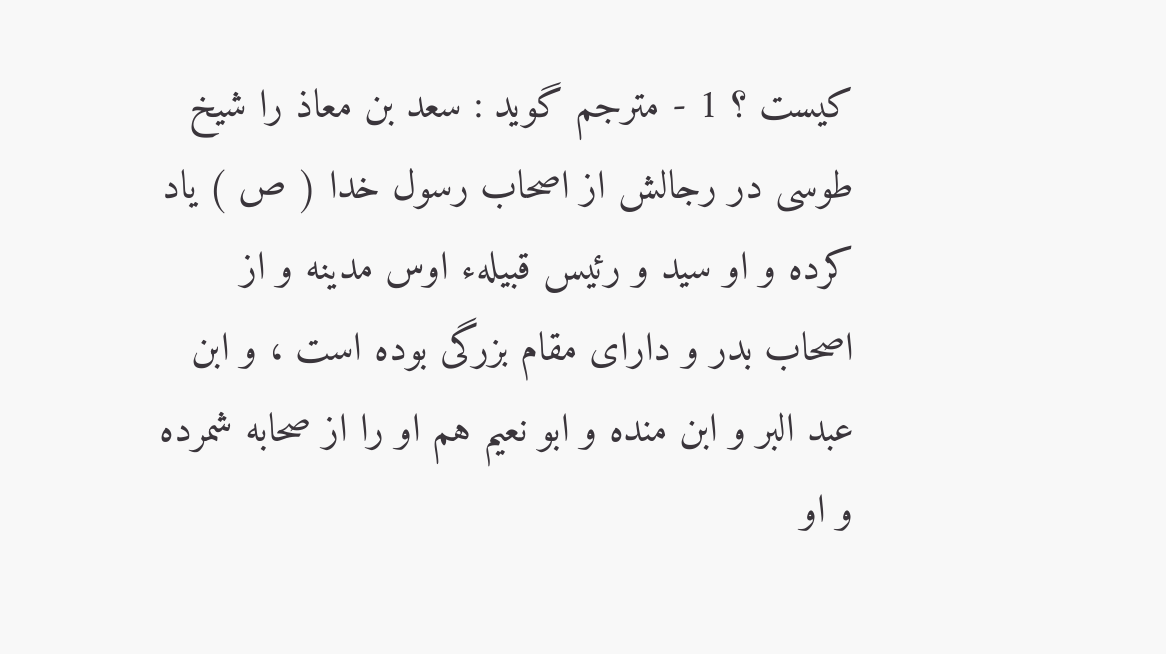كيست ؟ 1 - مترجم گويد : سعد بن معاذ را شيخ طوسى در رجالش از اصحاب رسول خدا ( ص ) ياد كرده و او سيد و رئيس قبيلهء اوس مدينه و از اصحاب بدر و داراى مقام بزرگى بوده است ، و ابن عبد البر و ابن منده و ابو نعيم هم او را از صحابه شمرده و او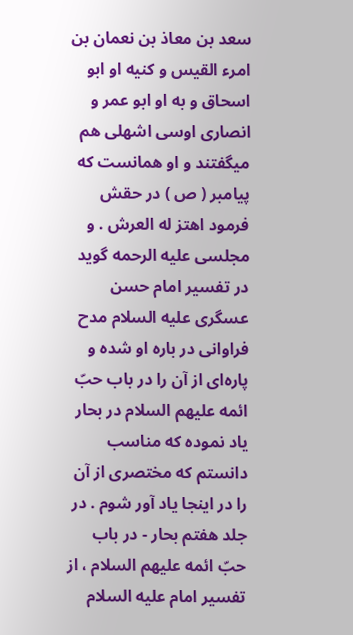سعد بن معاذ بن نعمان بن امرء القيس و كنيه او ابو اسحاق و به او ابو عمر و انصارى اوسى اشهلى هم ميگفتند و او همانست كه پيامبر ( ص ) در حقش فرمود اهتز له العرش . و مجلسى عليه الرحمه گويد در تفسير امام حسن عسگرى عليه السلام مدح فراوانى در باره او شده و پاره‌اى از آن را در باب حبّ ائمه عليهم السلام در بحار ياد نموده كه مناسب دانستم كه مختصرى از آن را در اينجا ياد آور شوم . در جلد هفتم بحار - در باب حبّ ائمه عليهم السلام ، از تفسير امام عليه السلام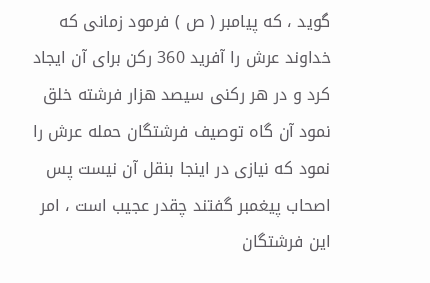گويد ، كه پيامبر ( ص ) فرمود زمانى كه خداوند عرش را آفريد 360 ركن براى آن ايجاد كرد و در هر ركنى سيصد هزار فرشته خلق نمود آن گاه توصيف فرشتگان حمله عرش را نمود كه نيازى در اينجا بنقل آن نيست پس اصحاب پيغمبر گفتند چقدر عجيب است ، امر اين فرشتگان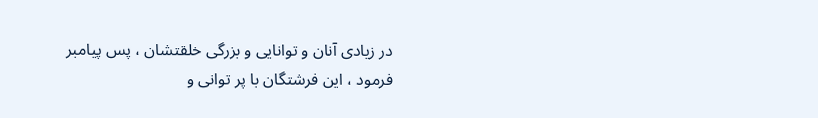در زيادى آنان و توانايى و بزرگى خلقتشان ، پس پيامبر فرمود ، اين فرشتگان با پر توانى و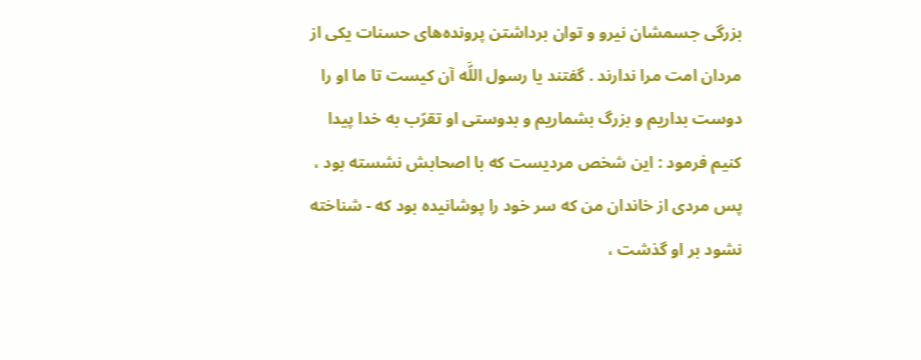بزرگى جسمشان نيرو و توان برداشتن پرونده‌هاى حسنات يكى از مردان امت مرا ندارند . گفتند يا رسول اللَّه آن كيست تا ما او را دوست بداريم و بزرگ بشماريم و بدوستى او تقرّب به خدا پيدا كنيم فرمود : اين شخص مرديست كه با اصحابش نشسته بود ، پس مردى از خاندان من كه سر خود را پوشانيده بود كه - شناخته نشود بر او گذشت ،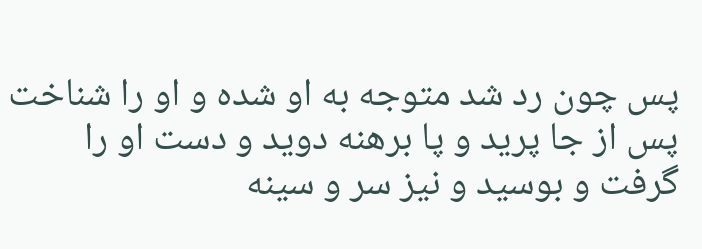پس چون رد شد متوجه به او شده و او را شناخت پس از جا پريد و پا برهنه دويد و دست او را گرفت و بوسيد و نيز سر و سينه